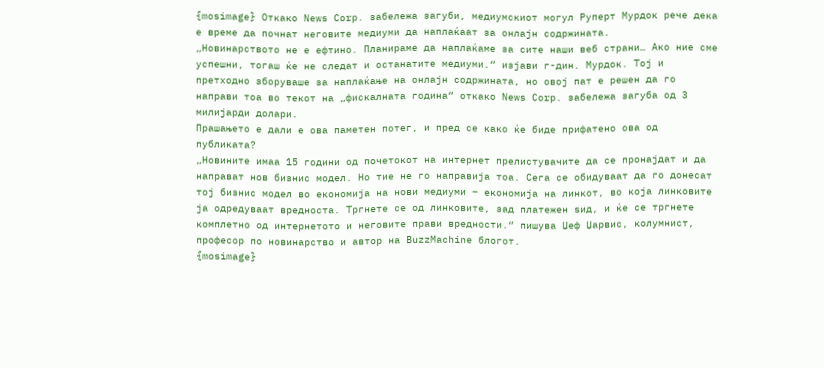{mosimage} Oткако News Corp. забележа загуби, медиумскиот могул Руперт Мурдок рече дека е време да почнат неговите медиуми да наплаќаат за онлајн содржината.
„Новинарството не е ефтино. Планираме да наплаќаме за сите наши веб страни… Ако ние сме успешни, тогаш ќе не следат и останатите медиуми.“ изјави г-дин. Мурдок. Тој и претходно зборуваше за наплаќање на онлајн содржината, но овој пат е решен да го направи тоа во текот на „фискалната година“ откако News Corp. забележа загуба од 3 милијарди долари.
Прашањето е дали е ова паметен потег, и пред се како ќе биде прифатено ова од публиката?
„Новините имаа 15 години од почетокот на интернет прелистувачите да се пронајдат и да направат нов бизнис модел. Но тие не го направија тоа. Сега се обидуваат да го донесат тој бизнис модел во економија на нови медиуми – економија на линкот, во која линковите ја одредуваат вредноста. Тргнете се од линковите, зад платежен ѕид, и ќе се тргнете комплетно од интернетото и неговите прави вредности.“ пишува Џеф Џарвис, колумнист, професор по новинарство и автор на BuzzMachine блогот.
{mosimage}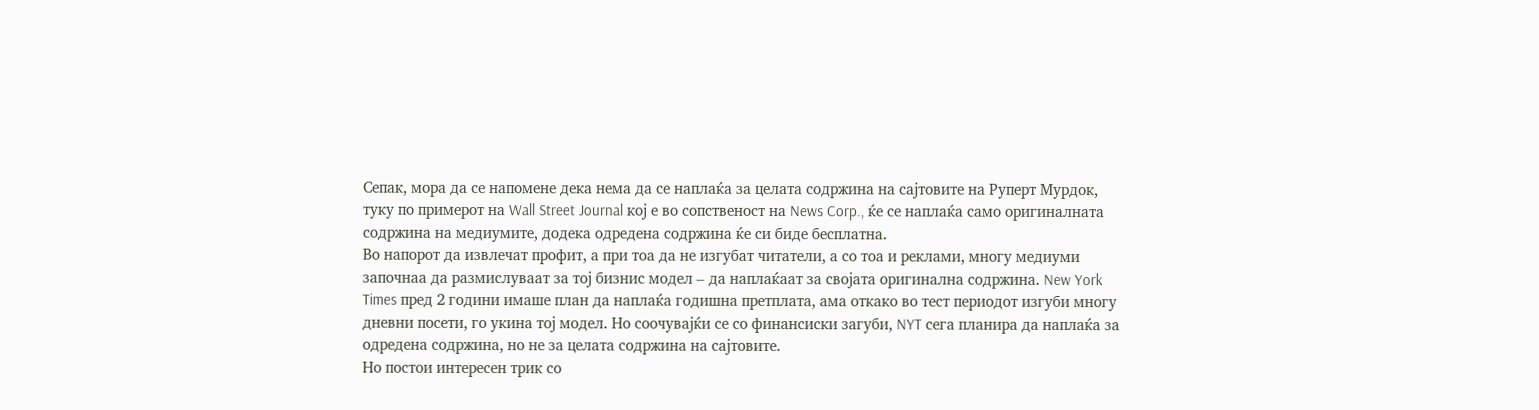Сепак, мора да се напомене дека нема да се наплаќа за целата содржина на сајтовите на Руперт Мурдок, туку по примерот на Wall Street Journal кој е во сопственост на News Corp., ќе се наплаќа само оригиналната содржина на медиумите, додека одредена содржина ќе си биде бесплатна.
Во напорот да извлечат профит, а при тоа да не изгубат читатели, а со тоа и реклами, многу медиуми започнаа да размислуваат за тој бизнис модел – да наплаќаат за својата оригинална содржина. New York Times пред 2 години имаше план да наплаќа годишна претплата, ама откако во тест периодот изгуби многу дневни посети, го укина тој модел. Но соочувајќи се со финансиски загуби, NYT сега планира да наплаќа за одредена содржина, но не за целата содржина на сајтовите.
Но постои интересен трик со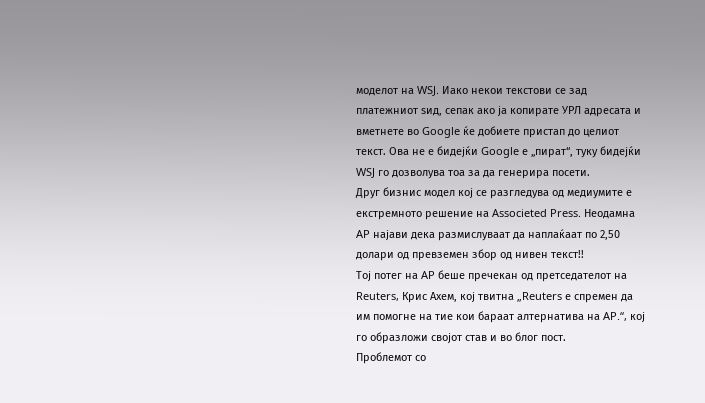моделот на WSJ. Иако некои текстови се зад платежниот ѕид, сепак ако ја копирате УРЛ адресата и вметнете во Google ќе добиете пристап до целиот текст. Ова не е бидејќи Google е „пират“, туку бидејќи WSJ го дозволува тоа за да генерира посети.
Друг бизнис модел кој се разгледува од медиумите е екстремното решение на Associeted Press. Неодамна AP најави дека размислуваат да наплаќаат по 2,50 долари од превземен збор од нивен текст!!
Тој потег на AP беше пречекан од претседателот на Reuters, Крис Ахем, кој твитна „Reuters е спремен да им помогне на тие кои бараат алтернатива на AP.“, кој го образложи својот став и во блог пост.
Проблемот со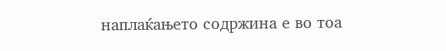наплаќањето содржина е во тоа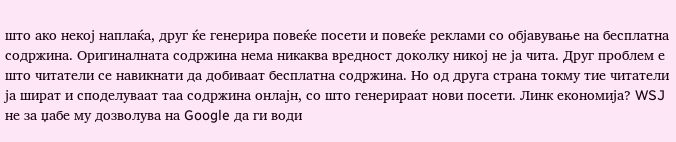што ако некој наплаќа, друг ќе генерира повеќе посети и повеќе реклами со објавување на бесплатна содржина. Оригиналната содржина нема никаква вредност доколку никој не ја чита. Друг проблем е што читатели се навикнати да добиваат бесплатна содржина. Но од друга страна токму тие читатели ја шират и споделуваат таа содржина онлајн, со што генерираат нови посети. Линк економија? WSJ не за џабе му дозволува на Google да ги води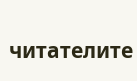читателите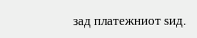зад платежниот ѕид.